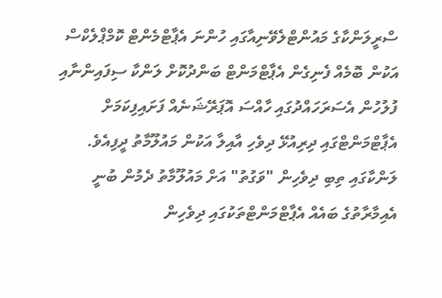ސްރީލަންކާގެ މައުންޓްލެވޭނިއާގައި ހުންނަ އެޕާޓްމެންޓް ކޮމްޕްލެކްސް އަކުން ބޮމެއް ފެނިގެން އެޕާޓްމަންޓް ބަންދުކޮށް ލަންކާ ސިފައިންނާއި ފުލުހުން އެސަރަހައްދުގައި ހާއްސަ އޮޕަރޭޝަނެއް ފަށައިފިކަމަށް އެޕާޓްމަންޓްގައި ދިރިއުޅޭ ދިވެހި އާއިލާ އަކުން މައުލޫމާތު ދީފިއެވެ.
ލަންކާގައި ތިބި ދިވެހިން "ވަގުތު" އަށް މައުލޫމާތު ދެމުން ބުނީ އެއިމާރާތުގެ ބައެއް އެޕާޓްމަންޓްތަކުގައި ދިވެހިން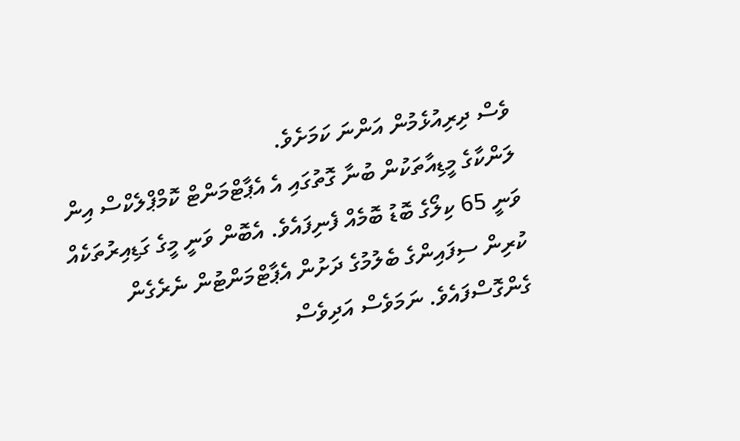ވެސް ދިރިއުޅެމުން އަންނަ ކަމަށެވެ.
ލަންކާގެ މީޑިއާތަކުން ބުނާ ގޮތުގައި އެ އެޕާޓްމަންޓް ކޮމްޕްލެކްސް އިން ވަނީ 65 ކިލޯގެ ބޮޑު ބޮމެއް ފެނިފައެވެ. އެބޮން ވަނީ މީގެ ގަޑިއިރުތަކެއް ކުރިން ސިފައިންގެ ބެލުމުގެ ދަށުން އެޕާޓްމަންޓުން ނެރެގެން ގެންގޮސްފައެވެ. ނަމަވެސް އަދިވެސް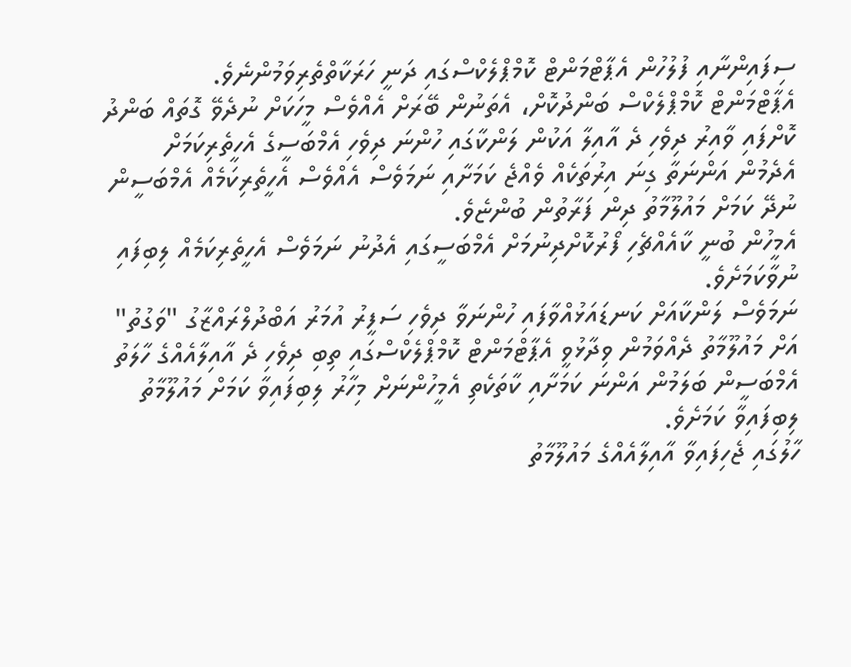ސިފައިންނާއި ފުލުހުން އެޕާޓްމަންޓް ކޮމްޕްލެކްސްގައި ދަނީ ހަރަކާތްތެރިވަމުންނެވެ.
އެޕާޓްމަންޓް ކޮމްޕްލެކްސް ބަންދުކޮށް، އެތަނުން ބޭރަށް އެއްވެސް މީހަކަށް ނުދެވޭ ގޮތައް ބަންދު ކޮށްފައި ވާއިރު ދިވެހި ދެ އާއިލާ އަކުން ލަންކާގައި ހުންނަ ދިވެހި އެމްބަސީގެ އެހީތެރިކަމަށް އެދެމުން އަންނަތާ ގިނަ އިރުތަކެއް ވެއްޖެ ކަމަށާއި ނަމަވެސް އެއްވެސް އެހީތެރިކަމެއް އެމްބަސީން ނުދޭ ކަމަށް މައުލޫމާތު ދިން ފަރާތުން ބުންޏެވެ.
އެމީހުން ބުނީ ކާއެއްޗެހި ފޯރުކޮށްދިނުމަށް އެމްބަސީގައި އެދުނު ނަމަވެސް އެހީތެރިކަމެއް ލިބިފައި ނުވާކަމަށެވެ.
ނަމަވެސް ލަންކާއަށް ކަނޑައަޅުއްވާފައި ހުންނަވާ ދިވެހި ސަފީރު އުމަރު އަބްދުލްރައްޒާގު "ވަގުތު" އަށް މައުލޫމާތު ދެއްވަމުން ވިދާޅުވީ އެޕާޓްމަންޓް ކޮމްޕްލެކްސްގައި ތިބި ދިވެހި ދެ އާއިލާއެއްގެ ހާލަތު އެމްބަސީން ބަލަމުން އަންނަ ކަމަށާއި ކާތަކެތި އެމީހުންނަށް މިހާރު ލިބިފައިވާ ކަމަށް މައުލޫމާތު ލިބިފައިވާ ކަމަށެވެ.
ހާލުގައި ޖެހިފައިވާ އާއިލާއެއްގެ މައުލޫމާތު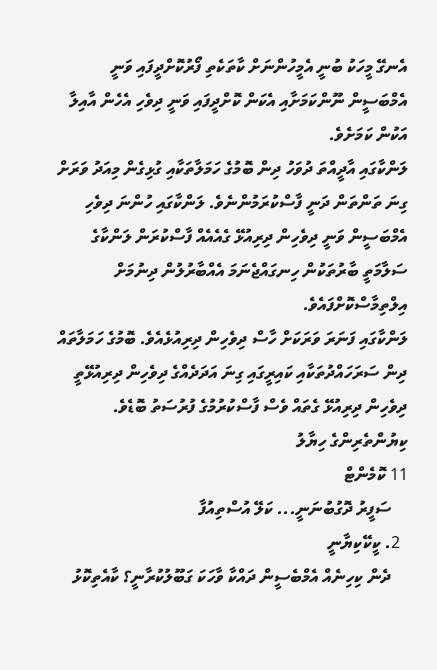އެނގޭ މީހަކު ބުނީ އެމީހުންނަށް ކާތަކެތި ފޯރުކޮށްދީފައި ވަނީ އެމްބަސީން ނޫންކަމަށާއި އެކަން ކޮށްދީފައި ވަނީ ދިވެހި އެހެން އާއިލާ އަކުން ކަމަށެވެ.
ލަންކާގައި އާދީއްތަ ދުވަހު ދިން ބޮމުގެ ހަމަލާތަކާއި ގުޅިގެން މިއަދު ވަރަށް ގިނަ ތަންތަން ދަނީ ފާސްކުރަމުންނެވެ. ލަންކާގައި ހުންނަ ދިވެހި އެމްބަސީން ވަނީ ދިވެހިން ދިރިއުޅޭ ގެއެއެއް ފާސްކުރަން ލަންކާގެ ސަލާމަތީ ބާރުތަކުން ހިނގައްޖެނަމަ އެއްބާރުލުން ދިނުމަށް އިލްތިމާސްކޮށްފައެވެ.
ލަންކާގައި ފަނަރަ ވަރަކަށް ހާސް ދިވެހިން ދިރިއުޅެއެވެ. ބޮމުގެ ހަމަލާތައް ދިން ސަރަހައްދުތަކާއި ކައިރީގައި ގިނަ އަދަދެއްގެ ދިވެހިން ދިރިއުޅޭތީ ދިވެހިން ދިރިއުޅޭ ގެތައް ވެސް ފާސްކުރުމުގެ ފުރުސަތު ބޮޑެވެ.
ކިޔުންތެރިންގެ ހިޔާލު
11 ކޮމެންޓް
    ސަފީރު ދޮގުބުނަނީ... ކަލޭ އުސްތިއުފާ
  2. ކީކޭކިޔާނީ
    ދެން ކިހިނެއް އެމްބެސީން ދައްކާ ވާހަކަ ގަބޫލުކުރާނީ؟ ކާއެތިކޮޅު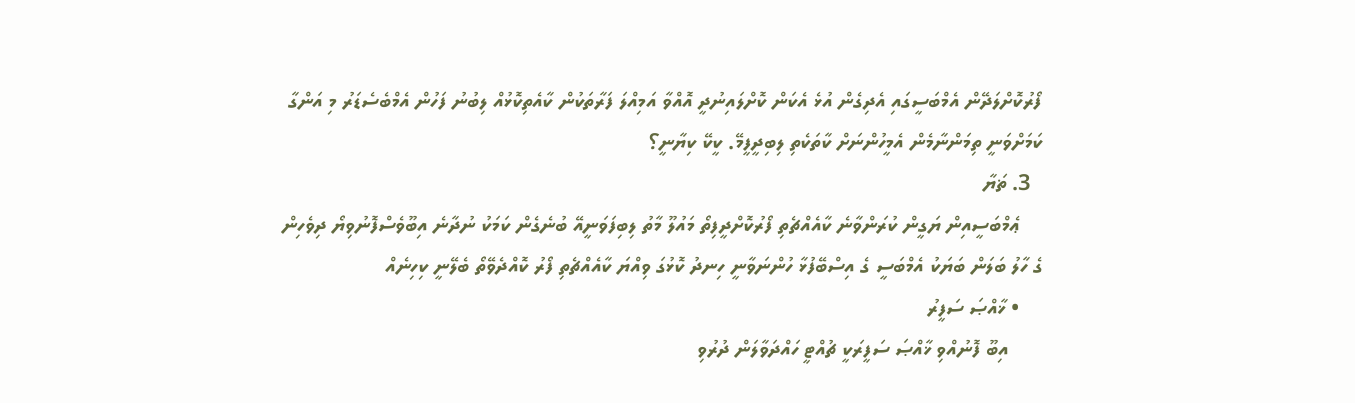ފޯރުކޮށްލަދޭން އެމްބަސީގައި އެދިގެން އުޅެ އެކަން ކޮށްލައިނުދީ އޮއްވާ އަމިއްލަ ފަރާތަކުން ކާއެތިކޮޅުއް ލިބުނު ފަހުން އެމްބެސެޑަރު މި އަންގާ ކަމަށްވަނީ ތިމަންނާމެން އެމީހުންނަށް ކާތަކެތި ލިބިދީފީމޭ. ކީކޭ ކިޔާނީ؟
  3. ޡަޔާ
    ޢެމްބަސީއިން ޔަގީން ކުރަންވާނެ ކާއެއްޗެތި ފޯރުކޮށްދީފިތޯ މައުލޫ މާތު ލިބިފަވަނީއޭ ބުނެގެން ކަމަކު ނުދާނެ އިބޫވެސްފޮނުވިޔޯ ދިވެހިން ގެ ހާލު ބަލަން ބަޔަކު އެމްބަސީ ގެ އިސްބޭފުޅާ ހުންނަވާނީ ހިނދު ކޮޅުގަ ވިއްޔަ ކާއެއްޗެތި ފޯރު ކޮއްދެވޭތޯ ބެލޭނީ ކިހިނެއް
    • ޚާއްޞަ ސަފީރު
      އިބޫ ފޮނުއްވި ޚާއްޞަ ސަފީރަކީ ޗުއްޓީ ހައްދަވާލަން ދުރުވި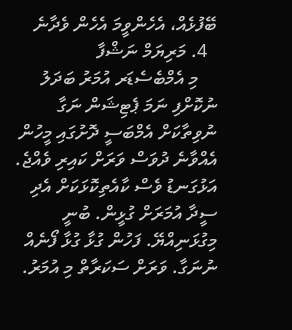ބޭފުޅެއް، އެހެންވީމަ އެހެން ވެދާނެ
  4. މަރިޔަމް ނަޝްފާ
    މި އެމްބެސެޑަރ އުމަރު ބަދަލު ނުކޮށްފި ނަމަ ޕެޓިޝަން ނަގާ ނުވިތާކަށް އެމްބަސީ ދޮށުގައި މީހުން އެއްވާނެ ދުވަސް ވަރަށް ކައިރި ވެއްޖެ. އަޅުގަނޑު ވެސް ކާއެތިކޮޅަކަށް އެދި ސީދާ އުމަރަށް ގުޅީން. ބުނީ މިގުޅަނިއްޔޭ. ފަހުން ގުޅާ ގުޅާ ފޯނެއް ނުނަގާ. ވަރަށް ސަކަރާތް މި އުމަރު.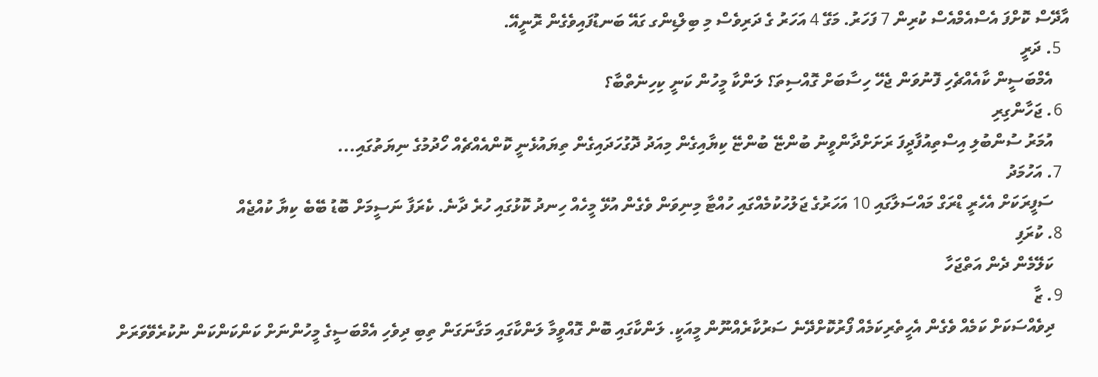އާދޭސް ކޮށްފަ އެސްއެމްއެސް ކުރިން 7 ފަހަރު. މަގޭ 4 އަހަރު ގެ ދަރިވެސް މި ބިލްޑިންގ ގައޭ ބަނޑުފައިވެގެން ރޮނީއޭ.
  5. ދަރީ
    އެމްބަސީން ކާއެއްޗެހި ފޮނުވަން ޖެހޭ ހިސާބަށް ގޮއްސިތަ؟ ލަންކާ މީހުން ކަނީ ކިހިނެތްބާ؟
  6. ޖަހާންގިރި
    އުމަރު ސުންބުލި އިސްތިއުފާދީފަ ރަށަށްދާންވީނު ބުންޏޭ ބުންޏޭ ކިޔާއިގެން މިއަދު ދޮގުހަދައިގެން ތިޔައުޅެނީ ކޮންއެއްޗެއް ހޯދުމުގެ ނިޔަތުގައި...
  7. އަހުމަދު
    ސަފީރަކަށް އެހެރީ ޑްރަގް މައްސަލާގައި 10 އަހަރުގެ ޖަލުހުކުމެއްގައި ހުއްޓާ މިނިވަން ވެގެން އުޅޭ މީހެއް ހިނދު ކޮޅުގައި ހުރެ ދާނެ. ކެރަފާ ނަސީމަށް ބޮޑު ބޭބެ ކިޔާ ކުއްޖެއް
  8. ކުރަފި
    ކަލޭމެން ދެން އަތްޖަހާ
  9. ޒާ
    ދިވެއްސަކަށް ކަމެއް ވެގެން އެހީތެރިކަމެއް ފޯރުކޮށްދޭނެ ސަރުކާރެއްނޫން މީއަކީ. ލަންކާގައި ބޮން ގޮއްވީމާ ލަންކާގައި މަގާނަގަން ތިބި ދިވެހި އެމްބަސީގެ މީހުންނަށް ކަންކަންކަން ނުކުރެވޭވަރަށް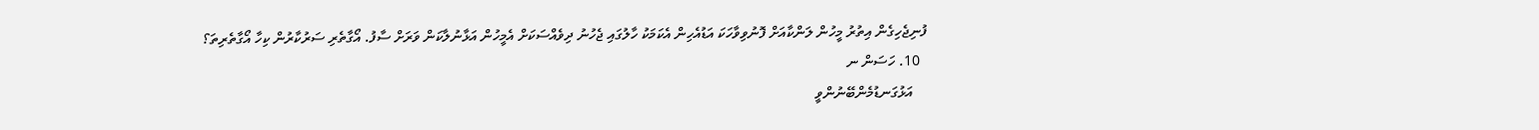ފުނިޖެހިގެން އިތުރު މީހުން ލަންކާއަށް ފޮނުވިވާހަކަ އަޑުއެހިން އެކަމަކު ހާލުގައި ޖެހުނު ދިވެއްސަކަށް އެމީހުން އަޅާނުލާކަން ވަރަށް ސާފު. އޯގާތެރި ސަރުކާރުން ކިހާ އޯގާތެރިތަ؟
  10. ހަސަން ނ
    އަޅުގަނޑުމެންބޭނުންވީ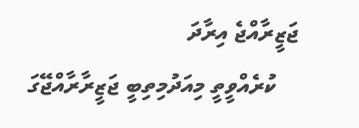ޖަޒީރާއްޖެ އިރާދަ
    ކުރެއްވީތީ މިއަދުމިތިބީ ޖަޒީރާރާއްޖޭގަ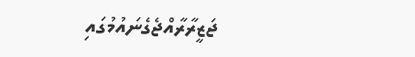ޖަޒީރާރާއްޖެގެނައުމުގައި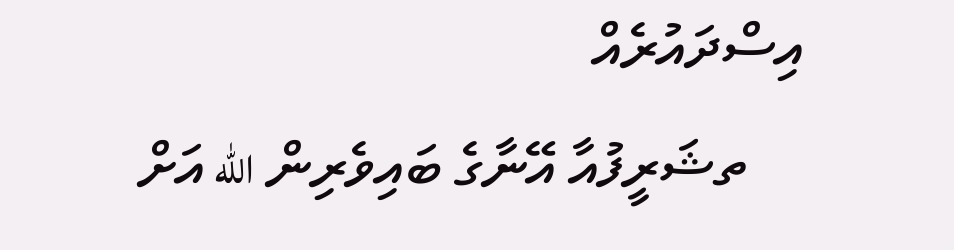އިސްދައުރެއް
    ތޝަރީފުއާ އޭނާގެ ބައިވެރިން الله އަށް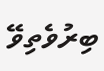ބިރުވެތިވޭ